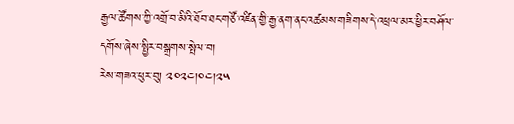རྒྱལ་ཚོགས་ཀྱི་འགྲོ་བ་མིའི་ཐོབ་ཐང་གཙོ་འཛིན་གྱི་རྒྱ་ནག་ནང་འཚམས་གཟིགས་དེ་འཕྲལ་མར་ཕྱིར་བཤོལ་དགོས་ཞེས་སྤྱིར་བསྒྲགས་སྤེལ་བ།
རེས་གཟའ་ཕུར་བུ། ༢༠༢༤།༠༤།༢༥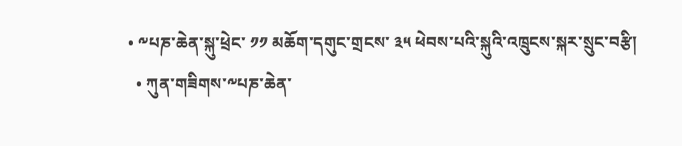• ༸པཎ་ཆེན་སྐུ་ཕྲེང་ ༡༡ མཆོག་དགུང་གྲངས་ ༣༥ ཕེབས་པའི་སྐུའི་འཁྲུངས་སྐར་སྲུང་བརྩི།
  • ཀུན་གཟིགས་༸པཎ་ཆེན་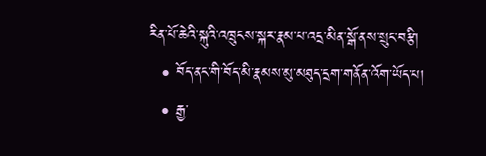རིན་པོ་ཆེའི་སྐུའི་འཁྲུངས་སྐར་རྣམ་པ་འདྲ་མིན་སྒོ་ནས་སྲུང་བརྩི།
  • བོད་ནང་གི་བོད་མི་རྣམས་མུ་མཐུད་དྲག་གནོན་འོག་ཡོད་པ།
  • རྒྱ་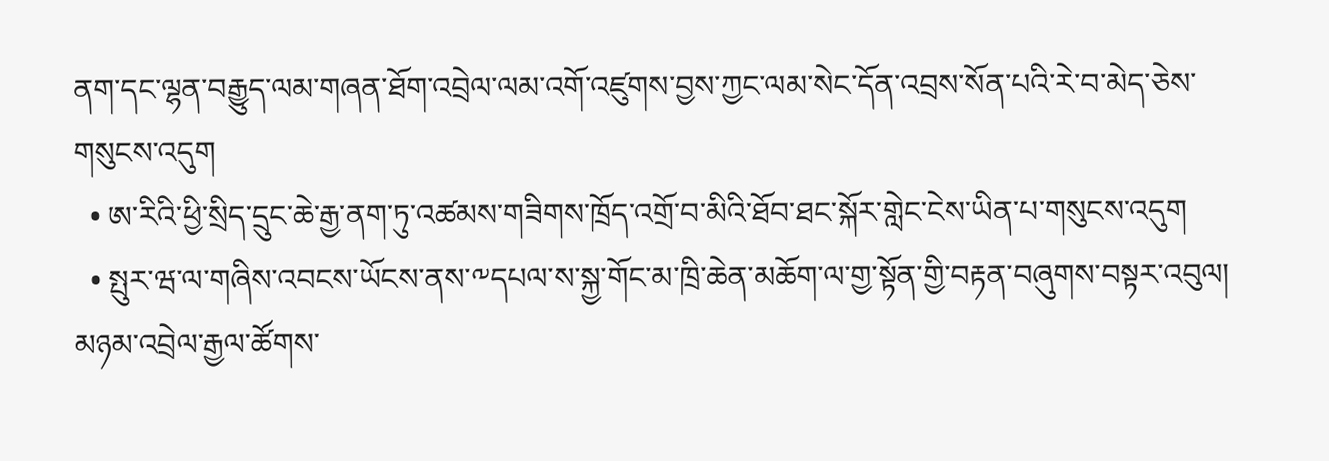ནག་དང་ལྷན་བརྒྱུད་ལམ་གཞན་ཐོག་འབྲེལ་ལམ་འགོ་འཛུགས་བྱས་ཀྱང་ལམ་སེང་དོན་འབྲས་སོན་པའི་རེ་བ་མེད་ཅེས་གསུངས་འདུག
  • ཨ་རིའི་ཕྱི་སྲིད་དྲུང་ཆེ་རྒྱ་ནག་ཏུ་འཚམས་གཟིགས་ཁྲོད་འགྲོ་བ་མིའི་ཐོབ་ཐང་སྐོར་གླེང་ངེས་ཡིན་པ་གསུངས་འདུག
  • སྤུར་ཝ་ལ་གཞིས་འབངས་ཡོངས་ནས་༸དཔལ་ས་སྐྱ་གོང་མ་ཁྲི་ཆེན་མཆོག་ལ་གྱ་སྟོན་གྱི་བརྟན་བཞུགས་བསྟར་འབུལ།
མཉམ་འབྲེལ་རྒྱལ་ཚོགས་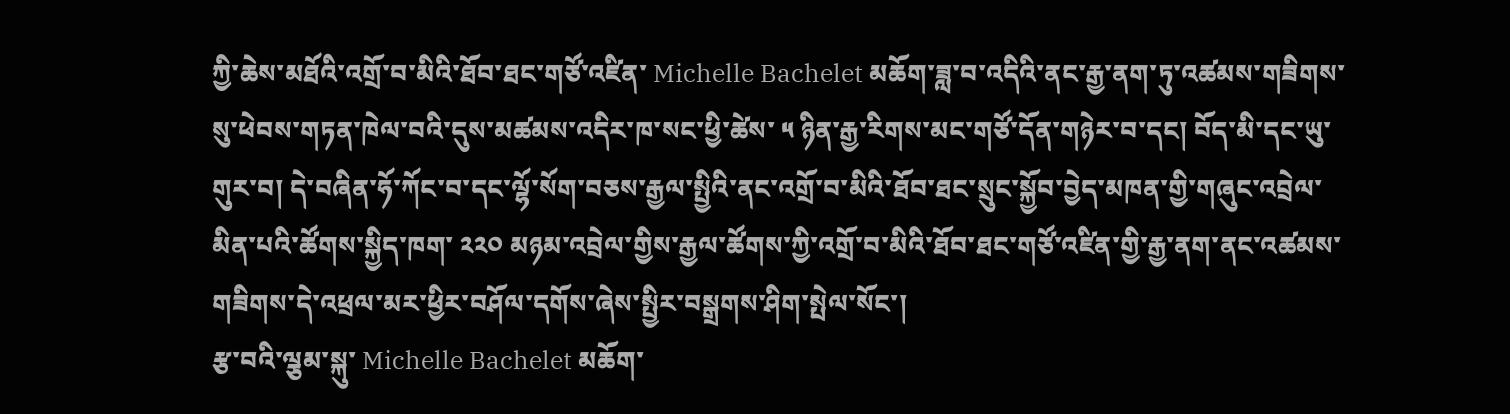ཀྱི་ཆེས་མཐོའི་འགྲོ་བ་མིའི་ཐོབ་ཐང་གཙོ་འཛིན་ Michelle Bachelet མཆོག་ཟླ་བ་འདིའི་ནང་རྒྱ་ནག་ཏུ་འཚམས་གཟིགས་སུ་ཕེབས་གཏན་ཁེལ་བའི་དུས་མཚམས་འདིར་ཁ་སང་ཕྱི་ཚེས་ ༥ ཉིན་རྒྱ་རིགས་མང་གཙོ་དོན་གཉེར་བ་དང། བོད་མི་དང་ཡུ་གུར་བ། དེ་བཞིན་ཧོ་ཀོང་བ་དང་ལྷོ་སོག་བཅས་རྒྱལ་སྤྱིའི་ནང་འགྲོ་བ་མིའི་ཐོབ་ཐང་སྲུང་སྐྱོབ་བྱེད་མཁན་གྱི་གཞུང་འབྲེལ་མིན་པའི་ཚོགས་སྐྱིད་ཁག་ ༢༢༠ མཉམ་འབྲེལ་གྱིས་རྒྱལ་ཚོགས་ཀྱི་འགྲོ་བ་མིའི་ཐོབ་ཐང་གཙོ་འཛིན་གྱི་རྒྱ་ནག་ནང་འཚམས་གཟིགས་དེ་འཕྲལ་མར་ཕྱིར་བཤོལ་དགོས་ཞེས་སྤྱིར་བསྒྲགས་ཤིག་སྤེལ་སོང་།
རྩ་བའི་ལྕམ་སྐུ་ Michelle Bachelet མཆོག་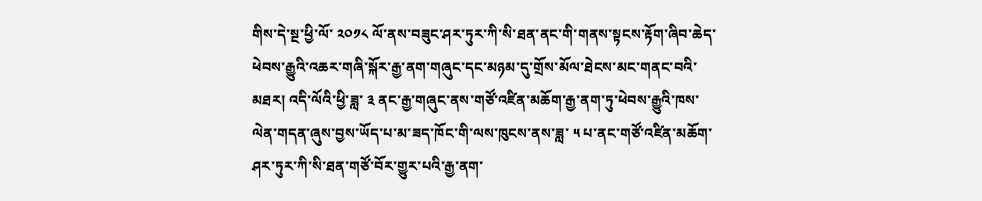གིས་དེ་སྔ་ཕྱི་ལོ་ ༢༠༡༨ ལོ་ནས་བཟུང་ཤར་ཏུར་ཀི་སི་ཐན་ནང་གི་གནས་སྟངས་རྟོག་ཞིབ་ཆེད་ཕེབས་རྒྱུའི་འཆར་གཞི་སྐོར་རྒྱ་ནག་གཞུང་དང་མཉམ་དུ་གྲོས་མོལ་ཐེངས་མང་གནང་བའི་མཐར། འདི་ལོའི་ཕྱི་ཟླ་ ༣ ནང་རྒྱ་གཞུང་ནས་གཙོ་འཛིན་མཆོག་རྒྱ་ནག་ཏུ་ཕེབས་རྒྱུའི་ཁས་ལེན་གདན་ཞུས་བྱས་ཡོད་པ་མ་ཟད་ཁོང་གི་ལས་ཁུངས་ནས་ཟླ་ ༥ པ་ནང་གཙོ་འཛིན་མཆོག་ཤར་ཏུར་ཀི་སི་ཐན་གཙོ་བོར་གྱུར་པའི་རྒྱ་ནག་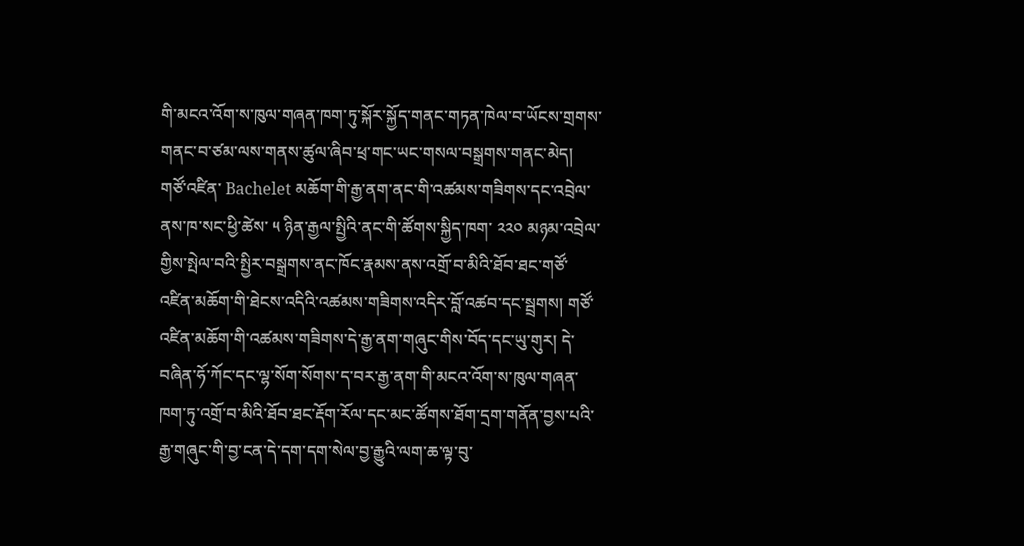གི་མངའ་འོག་ས་ཁུལ་གཞན་ཁག་ཏུ་སྐོར་སྐྱོད་གནང་གཏན་ཁེལ་བ་ཡོངས་གྲགས་གནང་བ་ཙམ་ལས་གནས་ཚུལ་ཞིབ་ཕྲ་གང་ཡང་གསལ་བསྒྲགས་གནང་མེད།
གཙོ་འཛིན་ Bachelet མཆོག་གི་རྒྱ་ནག་ནང་གི་འཚམས་གཟིགས་དང་འབྲེལ་ནས་ཁ་སང་ཕྱི་ཚེས་ ༥ ཉིན་རྒྱལ་སྤྱིའི་ནང་གི་ཚོགས་སྐྱིད་ཁག་ ༢༢༠ མཉམ་འབྲེལ་གྱིས་སྤེལ་བའི་སྤྱིར་བསྒྲགས་ནང་ཁོང་རྣམས་ནས་འགྲོ་བ་མིའི་ཐོབ་ཐང་གཙོ་འཛིན་མཆོག་གི་ཐེངས་འདིའི་འཚམས་གཟིགས་འདིར་བློ་འཚབ་དང་སྦྲགས། གཙོ་འཛིན་མཆོག་གི་འཚམས་གཟིགས་དེ་རྒྱ་ནག་གཞུང་གིས་བོད་དང་ཡུ་གུར། དེ་བཞིན་ཧོ་ཀོང་དང་ལྷ་སོག་སོགས་ད་བར་རྒྱ་ནག་གི་མངའ་འོག་ས་ཁུལ་གཞན་ཁག་ཏུ་འགྲོ་བ་མིའི་ཐོབ་ཐང་རྡོག་རོལ་དང་མང་ཚོགས་ཐོག་དྲག་གནོན་བྱས་པའི་རྒྱ་གཞུང་གི་བྱ་ངན་དེ་དག་དག་སེལ་བྱ་རྒྱུའི་ལག་ཆ་ལྟ་བུ་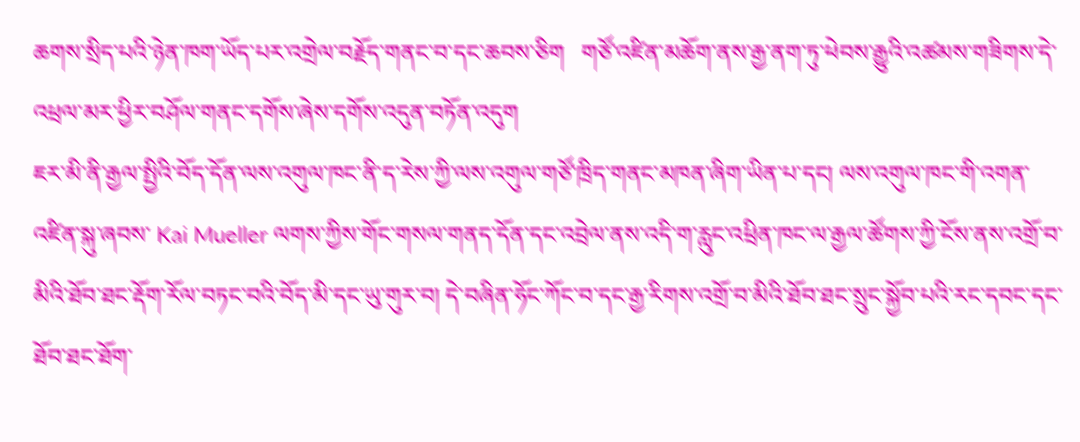ཆགས་སྲིད་པའི་ཉེན་ཁག་ཡོད་པར་འགྲེལ་བརྗོད་གནང་བ་དང་ཆབས་ཅིག   གཙོ་འཛིན་མཆོག་ནས་རྒྱ་ནག་ཏུ་ཕེབས་རྒྱུའི་འཚམས་གཟིགས་དེ་འཕྲལ་མར་ཕྱིར་བཤོལ་གནང་དགོས་ཞེས་དགོས་འདུན་བཏོན་འདུག
ཇར་མི་ནི་རྒྱལ་སྤྱིའི་བོད་དོན་ལས་འགུལ་ཁང་ནི་ད་རེས་ཀྱི་ལས་འགུལ་གཙོ་ཁྲིད་གནང་མཁན་ཞིག་ཡིན་པ་དང། ལས་འགུལ་ཁང་གི་འགན་འཛིན་སྐུ་ཞབས་ Kai Mueller ལགས་ཀྱིས་གོང་གསལ་གནད་དོན་དང་འབྲེལ་ནས་འདི་ག་རླུང་འཕྲིན་ཁང་ལ་རྒྱལ་ཚོགས་ཀྱི་ངོས་ནས་འགྲོ་བ་མིའི་ཐོབ་ཐང་རྡོག་རོལ་བཏང་བའི་བོད་མི་དང་ཡུ་གུར་བ། དེ་བཞིན་ཧོང་ཀོང་བ་དང་རྒྱ་རིགས་འགྲོ་བ་མིའི་ཐོབ་ཐང་སྲུང་སྐྱོབ་པའི་རང་དབང་དང་ཐོབ་ཐང་ཐོག་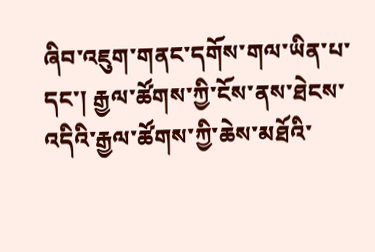ཞིབ་འཇུག་གནང་དགོས་གལ་ཡིན་པ་དང་། རྒྱལ་ཚོགས་ཀྱི་ངོས་ནས་ཐེངས་འདིའི་རྒྱལ་ཚོགས་ཀྱི་ཆེས་མཐོའི་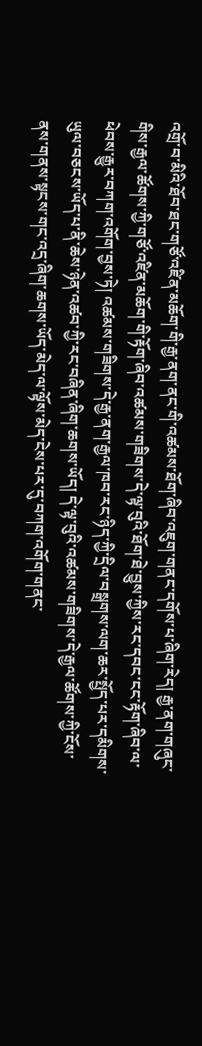འགྲོ་བ་མིའི་ཐོབ་ཐང་གཙོ་འཛིན་མཆོག་གི་རྒྱ་ནག་ནང་གི་འཚམས་ཐོག་ཞིབ་འཇུག་གནང་དགོས་པ་ཞིག་རེད། རྒྱ་ནག་གཞུང་གིས་རྒྱལ་ཚོགས་ཀྱི་གཙོ་འཛིན་མཆོག་གི་རྟོག་ཞིབ་འཚམས་གཟིགས་དེ་ལྟ་བུའི་ཐོག་ཐེ་བྱུས་ཀྱིས་རང་དབང་ངང་རྟོག་ཞིབ་ལ་ཕེབས་རྒྱུར་བཀག་འགོག་བྱས་ཏེ། འཚམས་གཟིགས་དེ་རྒྱ་ནག་རྒྱལ་ཁབ་རང་ཉིད་ཀྱི་དྲིལ་བསྒྲགས་ལག་ཆར་སྤྱོད་པར་དམིགས་ཡུལ་བཅངས་ཡོད་པ་ནི་ཆེས་ཉེན་འཚབ་ཀྱི་རང་བཞིན་ཞིག་ཆགས་ཡོད། དེ་ལྟ་བུའི་འཚམས་གཟིགས་དེ་རྒྱལ་ཚོགས་ཀྱི་ངོས་ནས་གནས་སྟངས་གང་འདྲ་ཞིག་ཆགས་ཡོད་མེད་ལ་ལྟོས་མེད་ངེས་པར་དུ་བཀག་འགོག་གནང་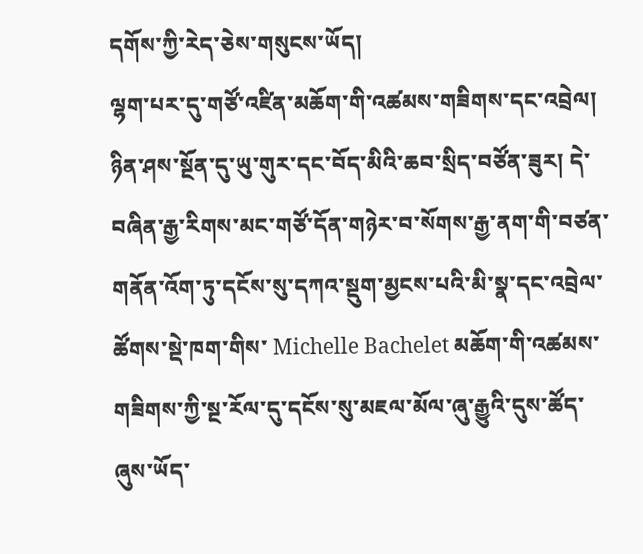དགོས་ཀྱི་རེད་ཅེས་གསུངས་ཡོད།
ལྷག་པར་དུ་གཙོ་འཛིན་མཆོག་གི་འཚམས་གཟིགས་དང་འབྲེལ། ཉིན་ཤས་སྔོན་དུ་ཡུ་གུར་དང་བོད་མིའི་ཆབ་སྲིད་བཙོན་ཟུར། དེ་བཞིན་རྒྱ་རིགས་མང་གཙོ་དོན་གཉེར་བ་སོགས་རྒྱ་ནག་གི་བཙན་གནོན་འོག་ཏུ་དངོས་སུ་དཀའ་སྡུག་མྱངས་པའི་མི་སྣ་དང་འབྲེལ་ཚོགས་སྡེ་ཁག་གིས་ Michelle Bachelet མཆོག་གི་འཚམས་གཟིགས་ཀྱི་སྔ་རོལ་དུ་དངོས་སུ་མཇལ་མོལ་ཞུ་རྒྱུའི་དུས་ཚོད་ཞུས་ཡོད་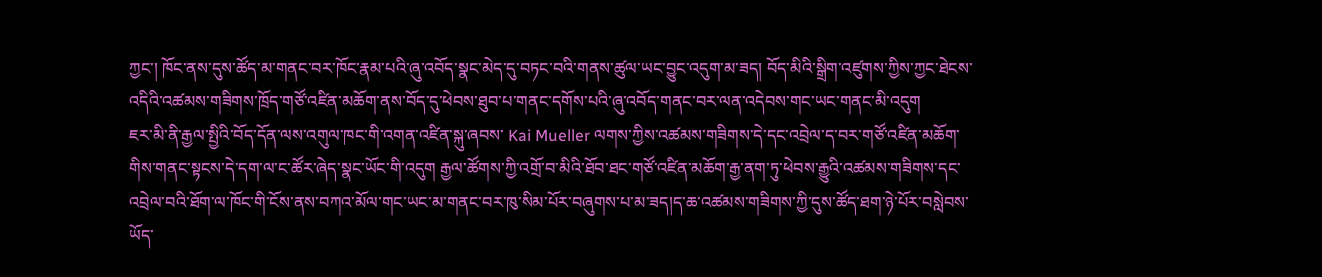ཀྱང་། ཁོང་ནས་དུས་ཚོད་མ་གནང་བར་ཁོང་རྣམ་པའི་ཞུ་འབོད་སྣང་མེད་དུ་བཏང་བའི་གནས་ཚུལ་ཡང་བྱུང་འདུག་མ་ཟད། བོད་མིའི་སྒྲིག་འཛུགས་ཀྱིས་ཀྱང་ཐེངས་འདིའི་འཚམས་གཟིགས་ཁྲོད་གཙོ་འཛིན་མཆོག་ནས་བོད་དུ་ཕེབས་ཐུབ་པ་གནང་དགོས་པའི་ཞུ་འབོད་གནང་བར་ལན་འདེབས་གང་ཡང་གནང་མི་འདུག
ཇར་མི་ནི་རྒྱལ་སྤྱིའི་བོད་དོན་ལས་འགུལ་ཁང་གི་འགན་འཛིན་སྐུ་ཞབས་ Kai Mueller ལགས་ཀྱིས་འཚམས་གཟིགས་དེ་དང་འབྲེལ་ད་བར་གཙོ་འཛིན་མཆོག་གིས་གནང་སྟངས་དེ་དག་ལ་ང་ཚོར་ཞེད་སྣང་ཡོང་གི་འདུག རྒྱལ་ཚོགས་ཀྱི་འགྲོ་བ་མིའི་ཐོབ་ཐང་གཙོ་འཛིན་མཆོག་རྒྱ་ནག་ཏུ་ཕེབས་རྒྱུའི་འཚམས་གཟིགས་དང་འབྲེལ་བའི་ཐོག་ལ་ཁོང་གི་ངོས་ནས་བཀའ་མོལ་གང་ཡང་མ་གནང་བར་ཁུ་སིམ་པོར་བཞུགས་པ་མ་ཟད།ད་ཆ་འཚམས་གཟིགས་ཀྱི་དུས་ཚོད་ཐག་ཉེ་པོར་བསླེབས་ཡོད་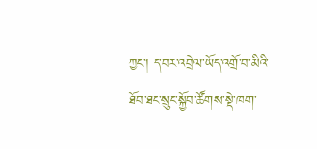ཀྱང་། ད་བར་འབྲེལ་ཡོད་འགྲོ་བ་མིའི་ཐོབ་ཐང་སྲུང་སྐྱོབ་ཚོགས་སྡེ་ཁག་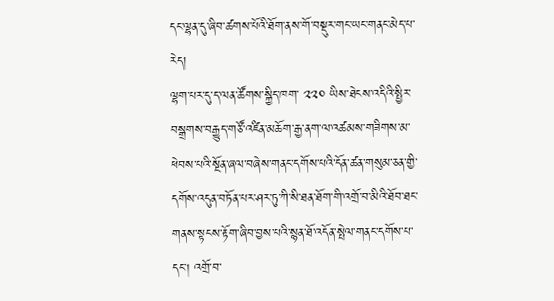དང་ལྷན་དུ་ཞིབ་ཚགས་པོའི་ཐོག་ནས་གོ་བསྡུར་གང་ཡང་གནང་མེད་པ་རེད།
ལྷག་པར་དུ་ད་ལན་ཚོགས་སྐྱིད་ཁག་ ༢༢༠ ཡིས་ཐེངས་འདིའི་སྤྱིར་བསྒྲགས་བརྒྱུད་གཙོ་འཛིན་མཆོག་རྒྱ་ནག་ལ་འཚམས་གཟིགས་མ་ཕེབས་པའི་སྔོན་ཞལ་བཞེས་གནང་དགོས་པའི་དོན་ཚན་གསུམ་ཅན་གྱི་དགོས་འདུན་བཏོན་པར་ཤར་ཏུ་ཀི་སི་ཐན་ཐོག་གི་འགྲོ་བ་མིའི་ཐོབ་ཐང་གནས་སྟངས་རྟོག་ཞིབ་བྱས་པའི་སྙན་ཐོ་འདོན་སྤེལ་གནང་དགོས་པ་དང། འགྲོ་བ་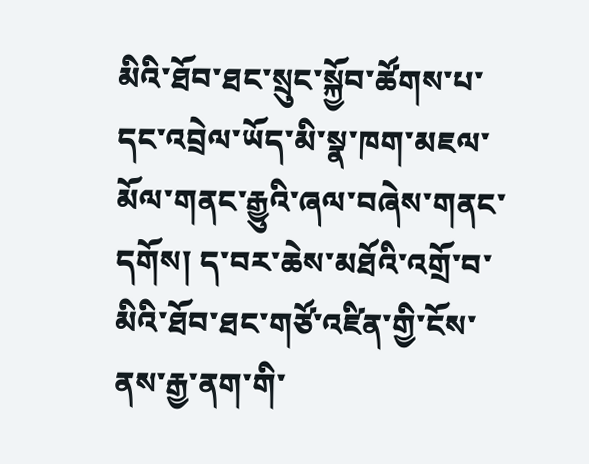མིའི་ཐོབ་ཐང་སྲུང་སྐྱོབ་ཚོགས་པ་དང་འབྲེལ་ཡོད་མི་སྣ་ཁག་མཇལ་མོལ་གནང་རྒྱུའི་ཞལ་བཞེས་གནང་དགོས། ད་བར་ཆེས་མཐོའི་འགྲོ་བ་མིའི་ཐོབ་ཐང་གཙོ་འཛིན་གྱི་ངོས་ནས་རྒྱ་ནག་གི་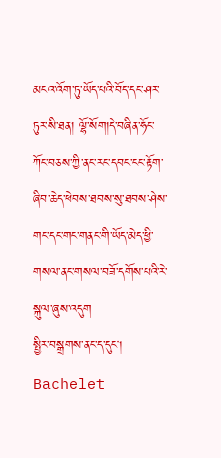མངའ་འོག་ཏུ་ཡོད་པའི་བོད་དང་ཤར་ཏུར་སི་ཐན། ལྷོ་སོག།དེ་བཞིན་ཧོང་ཀོང་བཅས་ཀྱི་ནང་རང་དབང་ངང་རྟོག་ཞིབ་ཆེད་ཕེབས་ཐབས་སུ་ཐབས་ཤེས་གང་དང་གང་གནང་གི་ཡོད་མེད་ཕྱི་གསལ་ནང་གསལ་བཟོ་དགོས་པའི་རེ་སྐུལ་ཞུས་འདུག
སྤྱིར་བསྒྲགས་ནང་ད་དུང། Bachelet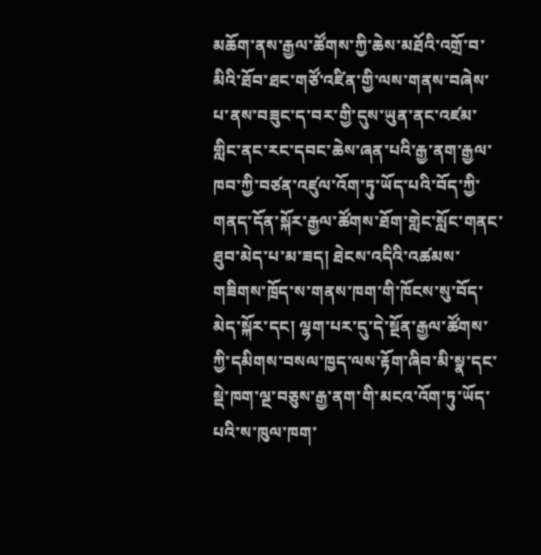མཆོག་ནས་རྒྱལ་ཚོགས་ཀྱི་ཆེས་མཐོའི་འགྲོ་བ་མིའི་ཐོབ་ཐང་གཙོ་འཛིན་གྱི་ལས་གནས་བཞེས་པ་ནས་བཟུང་ད་བར་གྱི་དུས་ཡུན་ནང་འཛམ་གླིང་ནང་རང་དབང་ཆེས་ཞན་པའི་རྒྱ་ནག་རྒྱལ་ཁབ་ཀྱི་བཙན་འཛུལ་འོག་ཏུ་ཡོད་པའི་བོད་ཀྱི་གནད་དོན་སྐོར་རྒྱལ་ཚོགས་ཐོག་གླེང་སློང་གནང་ཐུབ་མེད་པ་མ་ཟད། ཐེངས་འདིའི་འཚམས་གཟིགས་ཁྲོད་ས་གནས་ཁག་གི་ཁོངས་སུ་བོད་མེད་སྐོར་དང། ལྷག་པར་དུ་དེ་སྔོན་རྒྱལ་ཚོགས་ཀྱི་དམིགས་བསལ་ཁྱད་ལས་རྟོག་ཞིབ་མི་སྣ་དང་སྡེ་ཁག་ལྔ་བཅུས་རྒྱ་ནག་གི་མངའ་འོག་ཏུ་ཡོད་པའི་ས་ཁུལ་ཁག་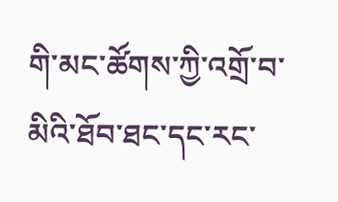གི་མང་ཚོགས་ཀྱི་འགྲོ་བ་མིའི་ཐོབ་ཐང་དང་རང་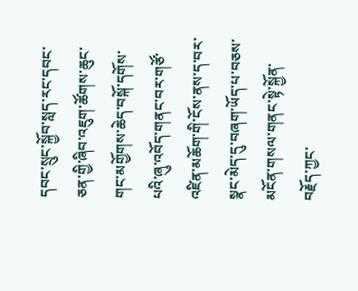དབང་སྲུང་སྐྱོབ་སླད་རང་དབང་ཅན་གྱི་ཞིབ་འཇུག་ཚོགས་ཆུང་གང་མགྱོགས་ཆེད་བསྐོ་དགོས་པའི་ཞུ་འབོད་གནང་བར་གཙོ་འཛིན་མཆོག་གི་ངོས་ནས་ད་བར་སྣང་མེད་དུ་བཞག་ཡོད་པ་བཅས་མངོན་གསལ་གནང་སྟེ་སྐྱོན་བརྗོད་ཀྱང་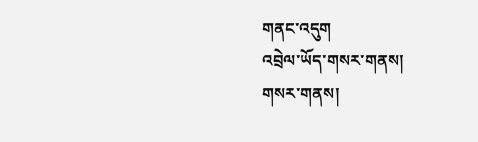གནང་འདུག
འབྲེལ་ཡོད་གསར་གནས།
གསར་གནས།